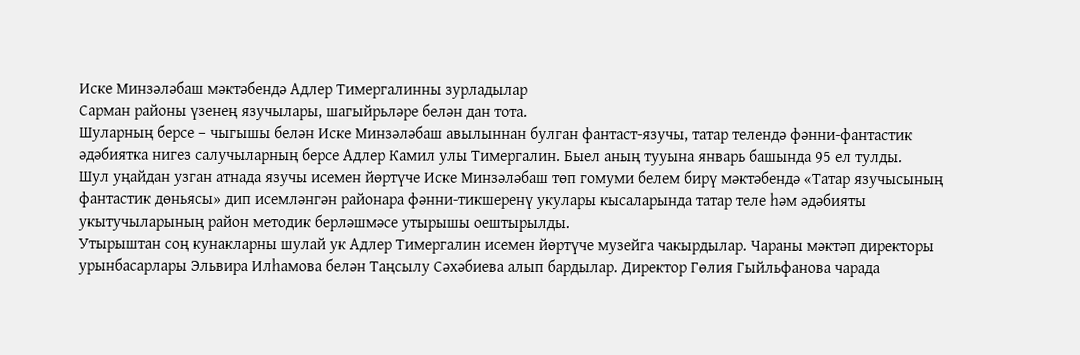Иске Минзәләбаш мәктәбендә Адлер Тимергалинны зурладылар
Сарман районы үзенең язучылары, шагыйрьләре белән дан тота.
Шуларның берсе – чыгышы белән Иске Минзәләбаш авылыннан булган фантаст-язучы, татар телендә фәнни-фантастик әдәбиятка нигез салучыларның берсе Адлер Камил улы Тимергалин. Быел аның тууына январь башында 95 ел тулды.
Шул уңайдан узган атнада язучы исемен йөртүче Иске Минзәләбаш төп гомуми белем бирү мәктәбендә «Татар язучысының фантастик дөньясы» дип исемләнгән районара фәнни-тикшеренү укулары кысаларында татар теле һәм әдәбияты укытучыларының район методик берләшмәсе утырышы оештырылды.
Утырыштан соң кунакларны шулай ук Адлер Тимергалин исемен йөртүче музейга чакырдылар. Чараны мәктәп директоры урынбасарлары Эльвира Илһамова белән Таңсылу Сәхәбиева алып бардылар. Директор Гөлия Гыйльфанова чарада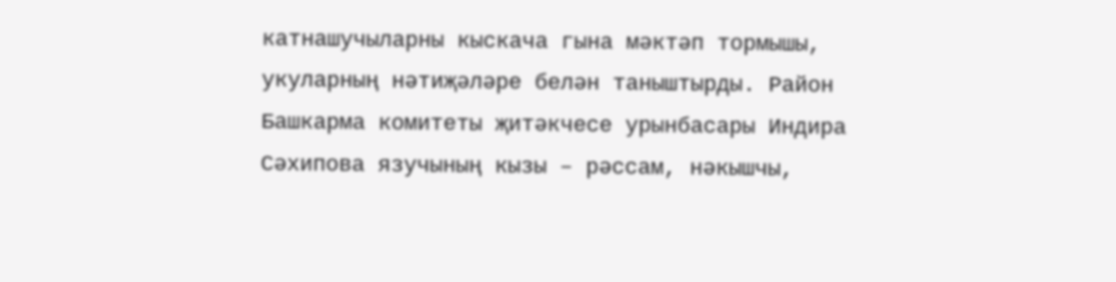катнашучыларны кыскача гына мәктәп тормышы, укуларның нәтиҗәләре белән таныштырды. Район Башкарма комитеты җитәкчесе урынбасары Индира Сәхипова язучының кызы – рәссам, нәкышчы,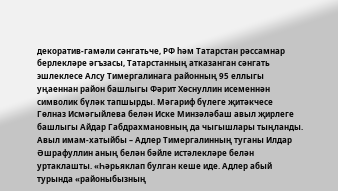декоратив-гамәли сәнгатьче, РФ һәм Татарстан рәссамнар берлекләре әгъзасы, Татарстанның атказанган сәнгать эшлеклесе Алсу Тимергалинага районның 95 еллыгы уңаеннан район башлыгы Фәрит Хөснуллин исеменнән символик бүләк тапшырды. Мәгариф бүлеге җитәкчесе Гөлназ Исмәгыйлева белән Иске Минзәләбаш авыл җирлеге башлыгы Айдар Габдрахмановның да чыгышлары тыңланды. Авыл имам-хатыйбы – Адлер Тимергалинның туганы Илдар Әшрафуллин аның белән бәйле истәлекләре белән уртаклашты. «Һәрьяклап булган кеше иде. Адлер абый турында «районыбызның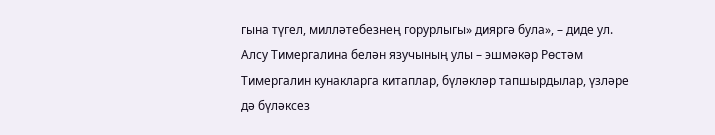гына түгел, милләтебезнең горурлыгы» дияргә була», – диде ул.
Алсу Тимергалина белән язучының улы – эшмәкәр Рөстәм Тимергалин кунакларга китаплар, бүләкләр тапшырдылар, үзләре дә бүләксез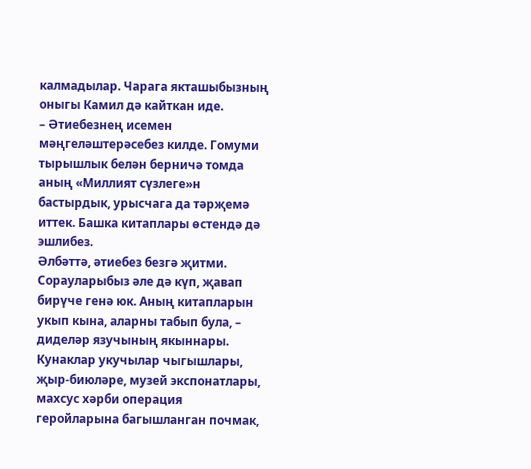калмадылар. Чарага якташыбызның оныгы Камил дә кайткан иде.
– Әтиебезнең исемен мәңгеләштерәсебез килде. Гомуми тырышлык белән берничә томда аның «Миллият сүзлеге»н бастырдык, урысчага да тәрҗемә иттек. Башка китаплары өстендә дә эшлибез.
Әлбәттә, әтиебез безгә җитми. Сорауларыбыз әле дә күп, җавап бирүче генә юк. Аның китапларын укып кына, аларны табып була, – диделәр язучының якыннары.
Кунаклар укучылар чыгышлары, җыр-биюләре, музей экспонатлары, махсус хәрби операция геройларына багышланган почмак,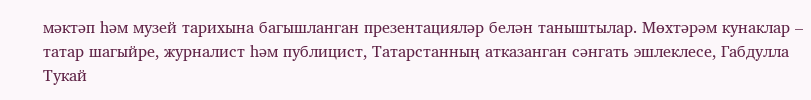мәктәп һәм музей тарихына багышланган презентацияләр белән таныштылар. Мөхтәрәм кунаклар – татар шагыйре, журналист һәм публицист, Татарстанның атказанган сәнгать эшлеклесе, Габдулла Тукай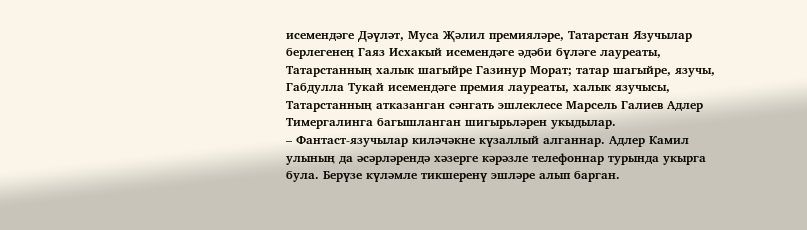исемендәге Дәүләт, Муса Җәлил премияләре, Татарстан Язучылар берлегенең Гаяз Исхакый исемендәге әдәби бүләге лауреаты, Татарстанның халык шагыйре Газинур Морат; татар шагыйре, язучы, Габдулла Тукай исемендәге премия лауреаты, халык язучысы, Татарстанның атказанган сәнгать эшлеклесе Марсель Галиев Адлер Тимергалинга багышланган шигырьләрен укыдылар.
– Фантаст-язучылар киләчәкне күзаллый алганнар. Адлер Камил улының да әсәрләрендә хәзерге кәрәзле телефоннар турында укырга була. Берүзе күләмле тикшеренү эшләре алып барган.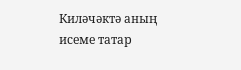Киләчәктә аның исеме татар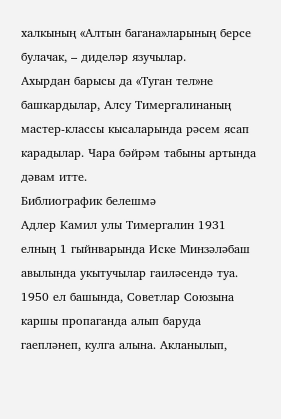халкының «Алтын багана»ларының берсе булачак, – диделәр язучылар.
Ахырдан барысы да «Туган тел»не башкардылар, Алсу Тимергалинаның мастер-классы кысаларында рәсем ясап карадылар. Чара бәйрәм табыны артында дәвам итте.
Библиографик белешмә
Адлер Камил улы Тимергалин 1931 елның 1 гыйнварында Иске Минзәләбаш авылында укытучылар гаиләсендә туа. 1950 ел башында, Советлар Союзына каршы пропаганда алып баруда гаепләнеп, кулга алына. Акланылып,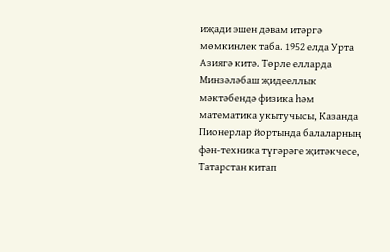иҗади эшен дәвам итәргә мөмкинлек таба. 1952 елда Урта Азиягә китә. Төрле елларда Минзәләбаш җидееллык мәктәбендә физика һәм математика укытучысы, Казанда Пионерлар йортында балаларның фән-техника түгәрәге җитәкчесе, Татарстан китап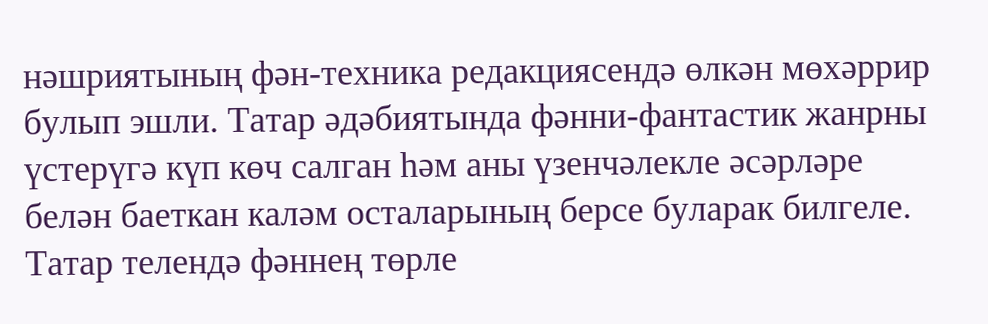нәшриятының фән-техника редакциясендә өлкән мөхәррир булып эшли. Татар әдәбиятында фәнни-фантастик жанрны үстерүгә күп көч салган һәм аны үзенчәлекле әсәрләре белән баеткан каләм осталарының берсе буларак билгеле. Татар телендә фәннең төрле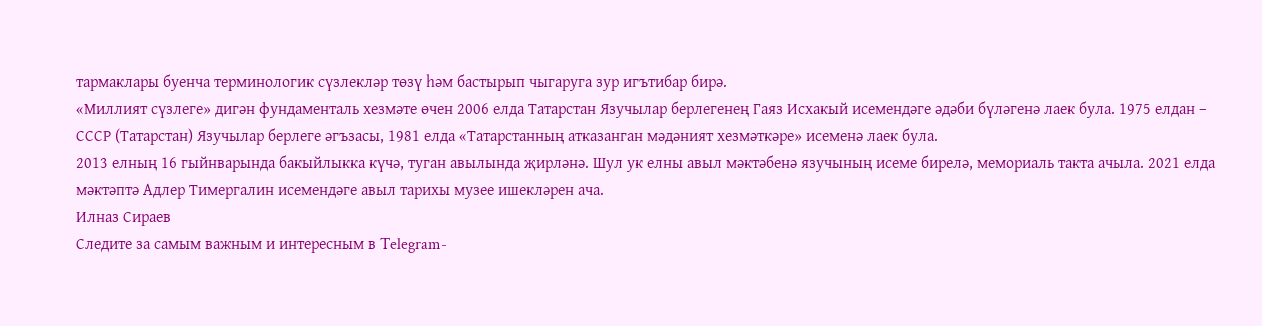тармаклары буенча терминологик сүзлекләр төзү һәм бастырып чыгаруга зур игътибар бирә.
«Миллият сүзлеге» дигән фундаменталь хезмәте өчен 2006 елда Татарстан Язучылар берлегенең Гаяз Исхакый исемендәге әдәби бүләгенә лаек була. 1975 елдан – СССР (Татарстан) Язучылар берлеге әгъзасы, 1981 елда «Татарстанның атказанган мәдәният хезмәткәре» исеменә лаек була.
2013 елның 16 гыйнварында бакыйлыкка күчә, туган авылында җирләнә. Шул ук елны авыл мәктәбенә язучының исеме бирелә, мемориаль такта ачыла. 2021 елда мәктәптә Адлер Тимергалин исемендәге авыл тарихы музее ишекләрен ача.
Илназ Сираев
Следите за самым важным и интересным в Telegram-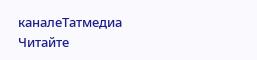каналеТатмедиа
Читайте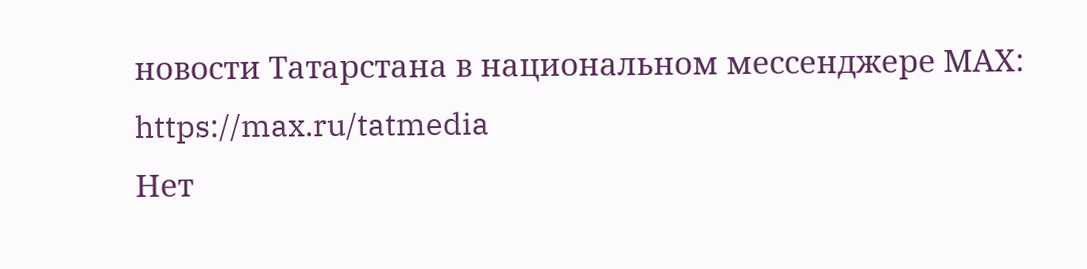новости Татарстана в национальном мессенджере MАХ: https://max.ru/tatmedia
Нет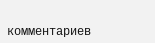комментариев